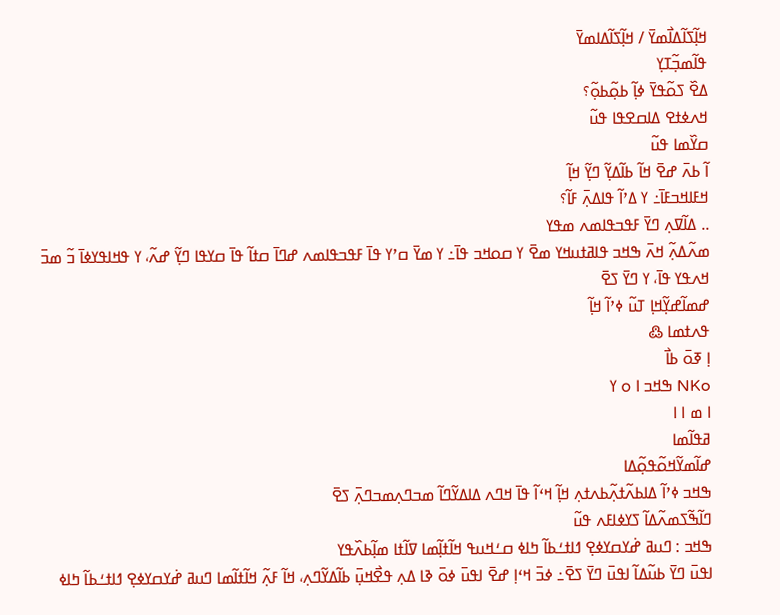ߞߊ߲߬ߖߊ߬ߡߊ߯ߘߌ߫ / ߞߊ߲߬ߖߊ߬ߡߊߘߌ߫
ߟߊ߬ߘߏ߲߬ߠߌ߲
ߡߐ߰ ߖߋ߬ߟߌ߫ ߦߊ߲߬ ߕߋ߲߬ߕߋ߲߬؟
ߞߍߦߙߐ ߡߊߛߐߟߊ ߟߎ߬
ߛߌ߰ߘߊ ߟߎ߬
ߊ߬ ߕߍ߫ ߝߐ߫ ߞߊ߬ ߕߊ߬ߡߌ߲߬ ߣߌ߲߬ ߞߊ߲߬
ߞߓߊߞߏߓߊ߫߸ ߌ ߡߴߊ߬ ߟߊߡߍ߲߫ ߓߊ߬؟
.. ߡߊ߬ߜߍ߲ ߣߌ߫ ߓߟߏߟߊߘߍ ߘߟߌ
ߘߍ߬ߡߍ߲߬ ߞߍ߫ ߒߞߏ ߟߊߥߙߎߞߌ ߘߐ߫ ߌ ߛߋߞߏ ߟߊ߫߸ ߌ ߘߌ߫ ߛߴߌ ߟߊ߫ ߓߟߏߟߊߘߍ ߝߣߊ߫ ߛߙߊ߬ ߟߊ߫ ߛߌߟߊ ߣߌ߲߬ ߝߍ߬، ߌ ߟߞߊߟߌߦߊ߫ ߏ߬ ߘߏ߫ ߞߍߟߌ ߟߊ߫، ߌ ߣߌ߫ ߖߐ߫
ߝߘߊ߬ߝߌ߲߬ߞߊ߲ ߠߎ߬ ߦߴߊ߬ ߞߊ߲߬
ߟߍߙߘߊ ߷
ߊ߲ ߧߋ߫ ߕߊ߯
NKo ߒߞߏ ߊ ߋ ߌ
ߊ ߘ ߊ ߊ
ߥߟߊ߬ߘߊ
ߝߊ߬ߘߌ߬ߞߋ߬ߟߋ߲߬ߡߊ
ߒߞߏ ߦߴߊ߬ ߡߊߕߍ߬ߙߍ߲߬ߕߍߙߍ߲ ߞߊ߲߬ ߞߵߊ߬ ߟߊ߫ ߞߣߍ ߡߊߡߌ߬ߣߊ߬ ߘߏߣߍ߲ߘߏߣߍ߲߫ ߖߐ߫
ߣߊ߬ߒ߬ߖߘߍ߬ߡߊ߬ ߖߌߦߊߓߍ ߟߎ߬
ߒߞߏ : ߣߎߥ ߝ߭ߌߛߌߦߐ߲ ߗߊߙߑߕߊ߬ ߤߊߦ ߛߑߞߎߟ ߞߊ߬ߙߊ߲߬ߘߊ ߜߊ߬ߙߊ ߘߊ߲߬ߕߍ߰ߟߌ
ߊߟߎ߫ ߣߌ߫ ߕߎ߬ߡߊ߬ ߊߟߎ߫ ߣߌ߫ ߖߐ߫߸ ߦߏ߫ ߞߵߊ߲ ߝߐ߫ ߊߟߎ߫ ߦߋ߫ ߢߊ ߡߍ߲ ߟߐ߯ߞߎ߲߫ ߕߊ߬ߡߌ߬ߣߍ߲، ߞߊ߬ ߓߍ߲߬ ߞߊ߬ߙߊ߬ߘߊ ߣߎߥ ߝ߭ߌߛߌߦߐ߲ ߗߊߙߑߕߊ߬ ߤߊߦ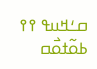ߛߑߞߎߟ ߉߉  ߕߋ߬ߙߋ߯ߛ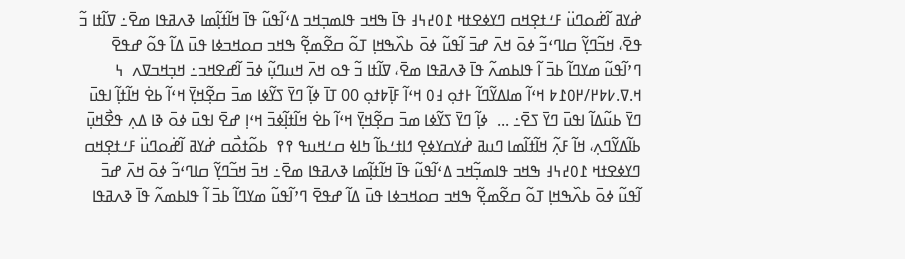ߝ߭ߌߥ ߊ߬ߝ߭ߋߣߎ߳ ߓߑߙߐ߲ߞߛ ߣߌߦߐߙߞ ߁߀߄߆߃ ߟߊ߫ ߒߞߏ ߟߊߘߏ߲ߞߏ ߡߵߊ߬ߟߎ߬ ߟߊ߫ ߞߊ߬ߙߊ߲߬ߘߊ ߢߍߥߟߊ ߘߐ߫߸ ߜߊ߬ߙߊ ߏ߬ ߟߐ߫، ߞߏ߬ߣߌ߲߬ ߛߊߣߵߏ߬ ߦߋ߫ ߞߍ߫ ߝߏ߫ ߊ߬ߟߎ߬ ߦߋ߫ ߕߍ߰ߒߞߊ߲ ߠߋ߬ ߛߐ߬ߘߐ߲߬ ߒߞߏ ߛߋߞߏߦߊ ߟߎ߫ ߡߊ߬ ߟߋ߬ ߝߟߐ߫ ߣߴߊ߬ߟߎ߬ ߘߌߣߊ߬ ߕߏ߫ ߊ߬ ߟߊߕߘߍ߬ ߟߊ߫ ߢߍߥߟߊ ߘߐ߫، ߜߊ߬ߙߊ ߏ߬ ߟߋ ߞߍ߫ ߞߎߣߎ߲߬ ߦߏ߫ ߊ߬ߝߐߞߏ߸ ߞߏ߲ߞߏߜߍ  ߆ ߞ.ߜ.߇߈߂/߂߀߁߈ ߞߵߊ߬ ߘߊߡߌ߬ߣߊ߬ ߅ߙߋ߲ ߃߀ ߞߵߊ߬ ߓߊ߲߫߈ߙߋ߲ 00 ߠߊ߫ ߦߊ߲߬ ߣߌ߫ ߖߌ߬ߦߊ ߘߏ߫ ߛߐ߲߬ߞߌ߲߫ ߞߵߊ߬ ߕߐ߭ ߞߊ߬ߙߊ߲߬ ߊߟߎ߫ ߣߌ߫ ߕߎ߬ߡߊ߬ ߊߟߎ߫ ߣߌ߫ ߖߐ߫߸ ...  ߦߊ߲߬ ߣߌ߫ ߖߌ߬ߦߊ ߘߏ߫ ߛߐ߲߬ߞߌ߲߫ ߞߵߊ߬ ߕߐ߭ ߞߊ߬ߙߊ߲߬ߦߏ߫ ߞߵߊ߲ ߝߐ߫ ߊߟߎ߫ ߦߋ߫ ߢߊ ߡߍ߲ ߟߐ߯ߞߎ߲߫ ߕߊ߬ߡߌ߬ߣߍ߲، ߞߊ߬ ߓߍ߲߬ ߞߊ߬ߙߊ߬ߘߊ ߣߎߥ ߝ߭ߌߛߌߦߐ߲ ߗߊߙߑߕߊ߬ ߤߊߦ ߛߑߞߎߟ ߉߉  ߕߋ߬ߙߋ߯ߛ ߝ߭ߌߥ ߊ߬ߝ߭ߋߣߎ߳ ߓߑߙߐ߲ߞߛ ߣߌߦߐߙߞ ߁߀߄߆߃ ߒߞߏ ߟߊߘߏ߲߬ߞߏ ߡߵߊ߬ߟߎ߬ ߟߊ߫ ߞߊ߬ߙߊ߲߬ߘߊ ߢߍߥߟߊ ߘߐ߫߸ ߞߏ߫ ߞߏ߬ߣߌ߲߬ ߛߊߣߵߏ߬ ߦߋ߫ ߞߍ߫ ߝߏ߫ ߊ߬ߟߎ߬ ߦߋ߫ ߕߍ߰ߒߞߊ߲ ߠߋ߬ ߛߐ߬ߘߐ߲߬ ߒߞߏ ߛߋߞߏߦߊ ߟߎ߫ ߡߊ߬ ߝߟߐ߫ ߣߴߊ߬ߟߎ߬ ߘߌߣߊ߬ ߕߏ߫ ߊ߬ ߟߊߕߘߍ߬ ߟߊ߫ ߢߍߥߟߊ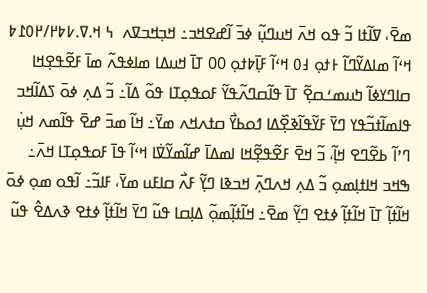ߘߐ߫، ߜߊ߬ߙߊ ߏ߬ ߟߋ ߞߍ߫ ߞߎߣߎ߲߬ ߦߏ߫ ߊ߬ߝߐߞߏ߸ ߞߏ߲ߞߏߜߍ  ߆ ߞ.ߜ.߇߈߂/߂߀߁߈ ߞߵߊ߬ ߘߊߡߌ߬ߣߊ߬ ߅ߙߋ߲ ߃߀ ߞߵߊ߬ ߓߊ߲߫߈ߙߋ߲ 00 ߠߊ߫ ߞߎߡߊ ߘߊߦߟߍ߬ ߘߊ߫ ߓߐ߬ߟߐ߲ߞߊ ߛߊߣߌߦߊ߬ ߤߎߘߑߛߐ߲߬ ߠߊ߫ ߟߊ߬ߛߣߍ߬ߟߌ߬ ߓߋߟߋ߲ߠߊ ߟߋ߬ ߡߊ߬߸ ߏ߬ ߡߍ߲ ߦߋ߫ ߖߡߊ߬ߞߏ ߟߊߘߊ߬ߙߏ߬ߟߌ ߣߌ߫ ߓߌ߬ߟߊ߬ߢߐ߲߰ߡߊ ߗߋߕߌ߯ ߛߙߍߞߍ ߘߌ߫߸ ߞߊ߬ ߘߏ߫ ߝߐ߫ ߟߊ߬ߘߍ ߞߎ߲߭ ߣߴߊ߬ ߕߐ߬ߣߐ ߞߊ߲߬، ߏ߬ ߞߐ߫ ߓߐ߬ߟߐ߲߬ߞߊ ߊߘߡߊ߫ ߝߊ߬ߘߌ߬ߜ߭ߊ ߞߵߊ߬ ߟߊ߫ ߓߋߟߋ߲ߠߊ ߞߍ߫߸ ߒߞߏ ߞߊߙߊ߲ߘߋ߲ ߏ߬ ߡߍ߲ ߞߍߣߍ߲߫ ߞߏߢߊ ߣߌ߲߬ ߓߍ߯ ߛߊߓߎ ߘߌ߫، ߓߊߏ߬߸ ߊ߬ߟߋ ߘߋ߲ ߦߋ߫ ߞߊ߬ߙߊ߲߬ ߠߊ߫ ߞߊ߬ߙߊ߲߬ ߦߙߐ ߣߌ߲߬ ߘߐ߫߸ ߞߊ߬ߙߊ߲߬ߘߋ߲߬ ߡߊ߲ߛߊ ߟߎ߬ ߣߌ߫ ߞߊ߬ߙߊ߲߬ ߦߙߐ ߢߍߡߐ߮ ߟߎ߬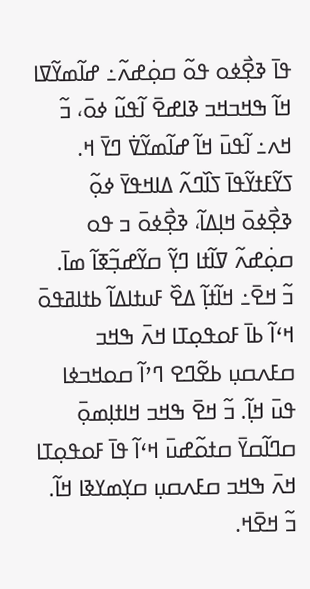ߟߊ߫ ߢߐ߲߯ߦߋ ߟߋ߬ ߛߋ߲߭ߝߍ߬߸ ߝߊ߬ߘߌ߬ߜߊ ߞߊ߬ ߒߞߏߞߏ ߢߊߝߐ߫ ߊ߬ߟߎ߬ ߦߋ߫، ߏ߬ ߞߍ߸ ߊ߬ߟߎ߫ ߞߊ߬ ߝߊ߬ߘߌ߬ߜ߭ ߣߌ߫ ߞ. ߖߌ߬ߓߙߌ߬ߟߊ߫ ߖߊ߰ߣߍ߬ ߡߊߞߟߌ߫ ߦߋ߲߬ ߢߐ߲߯ߦߋ߫ ߞߊ߲ߡߊ߬، ߢߐ߲߯ߦߋ߫ ߏ ߟߋ ߛߋ߲߭ߝߍ߬ ߜߊ߬ߙߊ ߣߌ߲߬ ߛߌ߬ߝߏ߲߬ߧߊ߬ ߘߊ߫.
ߏ߬ ߞߐ߫߸ ߞߊ߬ߙߊ߲߬ ߡߐ߰ ߓߎߙߊߡߊ߬ ߕߙߊߥߟߋ߫ ߞߵߊ߬ ߕߊ߫ ߓߋߟߋ߲ߠߊ ߞߍ߫ ߒߞߏ ߛߓߍߛߎ߲ ߕߐ߬ߣߐ ߣߴߊ߬ ߛߋߞߏߦߊ ߟߎ߫ ߞߊ߲߬. ߏ߬ ߞߐ߫ ߒߞߏ ߞߊߙߊ߲ߘߋ߲߫ ߛߣߊ߬ߛߌ߫ ߛߙߋ߬ߝߎ߫ ߞߵߊ߬ ߟߊ߫ ߓߋߟߋ߲ߠߊ ߞߍ߫ ߒߞߏ ߛߓߍߛߎ߲ ߛߌ߲ߘߌߢߊ ߞߊ߬. ߏ߬ ߞߐ߫ߞ.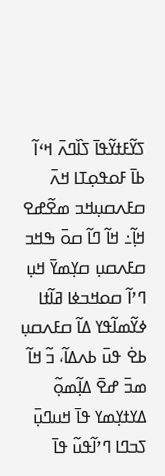ߖߌ߬ߓߙߌ߬ߟߊ߫ ߖߊ߰ߣߍ߫ ߞߵߊ߬ ߕߊ߫ ߓߋߟߋ߲ߠߊ ߞߍ߫ ߛߓߍߛߎ߲ߞߏ ߘߐ߬ߝߐ ߞߊ߲߬߸ ߞߊ߬ ߣߊ߬ ߛߋ߫ ߒߞߏ ߛߓߍߛߎ߲ ߛߌ߲ߘߌ߫ ߞߎ߲ ߣߴߊ߬ ߛߋߞߏߦߊ ߥߊ߬ߙߊ ߦߌ߬ߘߊ߬ߟߌ ߡߊ߬ ߛߓߍߛߎ߲ ߕߐ߭ ߟߎ߫ ߕߍߡߊ߬، ߏ߬ ߞߊ߬ ߘߏ߫ ߝߐ߫ ߡߊ߲߬ߘߋ߲߬ ߡߌߙߌ߲ߘߌ ߟߊ߫ ߞߎߣߎ߲߫ ߖߏߣߊ ߣߴߊ߬ߟߎ߬ ߟߊ߫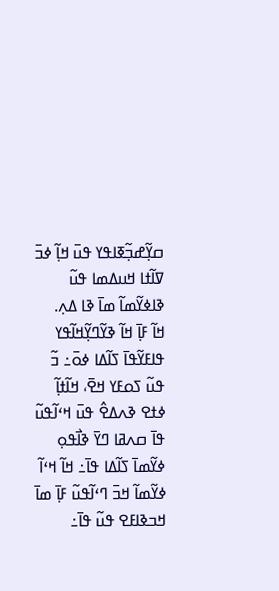ߛߌ߲߬ߝߏ߲߬ߧߊߟߌ ߟߎ߫ ߞߊ߲߬ ߦߏ߫ ߜߊ߬ߙߊ ߞߎߡߘߊ ߟߎ߬ ߢߊߦߌ߬ߘߊ߬ ߘߊ߫ ߢߊ ߡߍ߲.
ߞߊ߬ ߓߊ߲߫ ߞߊ߬ ߢߌ߬ߣߌ߲߬ߞߊ߬ߟߌ ߟߊߓߌ߬ߟߊ߫ ߖߊ߬ߡߊ ߦߋ߫߸ ߏ߬ ߟߎ߬ ߖߋߓߌ ߞߐ߫، ߞߊ߬ߙߊ߲߬ ߦߙߐ ߢߍߡߐ߮ ߟߎ߫ ߞߵߊ߬ߟߎ߬ ߟߊ߫ ߛߍߥߊ ߣߌ߫ ߢߊ߯ߟߋ߲ ߦߌ߬ߘߊ߫ ߖߊ߬ߡߊ ߟߊ߫߸ ߞߊ߬ ߞߵߊ߬ ߦߌ߬ߘߊ߬ ߞߏ߫ ߣߵߊ߬ߟߎ߬ ߓߊ߲߫ ߘߊ߫ ߞߏߢߊߓߐ ߟߎ߬ ߟߊ߫߸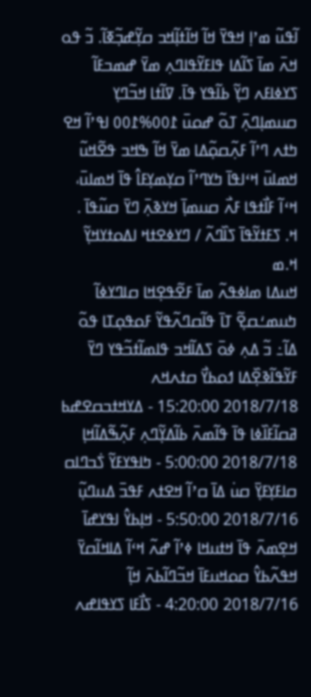ߊ߬ߟߎ߬ ߘߴߊ߲ ߞߟߌ߫ ߞߊ߬ ߞߊ߬ߙߊ߲߬ߞߏ ߛߌ߲߬ߝߏ߲߬ߧߊ߬. ߏ߬ ߟߋ ߞߍ߫ ߘߊ߫ ߖߊ߬ߡߊ ߟߊߓߌ߬ߟߊߣߍ߲ ߘߌ߫ ߝߘߏߓߊ߬ ߖߌߦߊߓߍ ߣߌ߲߬ ߕߊ߬ߟߌ ߟߊ߫. ߜߊ߬ߙߊ ߞߏ߬ߣߌ߲ ߛߎߘߊ߲ߣߍ߲߫ ߠߋ߬ ߝߋߎ߫ ߁߀߀%߁߀߀ ߊߟߴߊ߬ ߞߐ ߤߙߍ ߣߴߊ߬ ߓߍ߲߬ߛߋ߲߬ߡߊ ߘߌ߫ ߞߊ߬ ߒߞߏ ߟߐ߬ߞߎ߬ ߞߘߊߎ߫ ߞߵߊߟߊ߫ ߤߌߣߴߊ߬ ߛߌ߲ߘߌ߲ߓߊ߮ ߟߊ߫ ߞߘߊߎ߫، ߞߵߊ߬ ߓߊ߯ߙߟߊ ߓߍ߯ ߛߎߘߊ߲߫ ߞߌߢߍ߲߫ ߣߌ߫ ߛߎ߬ߟߊ߫ .   ߞ. ߖߓߙߌ߬ߟߊ߫ ߖߊ߰ߣߍ߬ / ߣߌߦߐߙߞ ߊߡߋߙߌߞߌ߲߬ ߞ.ߘ
ߞߎߡߊ ߘߊߦߟߍ߬ ߘߊ߫ ߓߐ߬ߟߐ߲ߞߊ ߛߊߣߌߦߊ߬ ߤߎߘߑߛߐ߲߬ ߠߊ߫ ߟߊ߬ߛߣߍ߬ߟߌ߬ ߓߋߟߋ߲ߠߊ ߟߋ߬ ߡߊ߬߸ ߏ߬ ߡߍ߲ ߦߋ߫ ߖߡߊ߬ߞߏ ߟߊߘߊ߬ߙߏ߬ߟߌ ߣߌ߫ ߓߌ߬ߟߊ߬ߢߐ߲߰ߡߊ ߗߋߕߌ߯ ߛߙߍߞߍ
2018/7/18 15:20:00 - ߡߌߞߙߏߛߐߝߕ ߥߛߊ߬ߓߊ߰ߦߊ ߟߊ߫ ߟߊ߬ߘߍ߫ ߕߊ߬ߡߌ߲߬ߣߍ߲ ߓߍ߲߬ߒ߬ߡߊ߬ߞߊ߲
2018/7/18 5:00:00 - ߤߊߟߌߓߌ߬ ߖ߭ߏߣߊߛ ߛߊߓߌ߲ߓߌ߲߫ ߛߎ߭ ߡߊ߫ ߛߴߊ߬ ߞߐߙߍ ߓߟߏ߫ ߡߎߣߎ߲߬
2018/7/16 5:50:00 - ߞߊ߲ߕߌ߮ ߊߟߌߝߊ߫ ߞߐ߲ߘߍ߫ ߟߊ߫ ߞߙߎߞߊ ߦߴߊ߬ ߝߍ߬ ߞߵߊ߬ ߡߊߞߊ߬ߛߌ߫ ߞߟߍ߬ߕߌ߮ ߛߋߞߎߓߊ߫ ߞߏ߬ߣߊ߬ߕߍ߫ ߞߊ߲߬
2018/7/16 4:20:00 - ߖߊ߯ߓߊ ߖߌߟߊߝߍ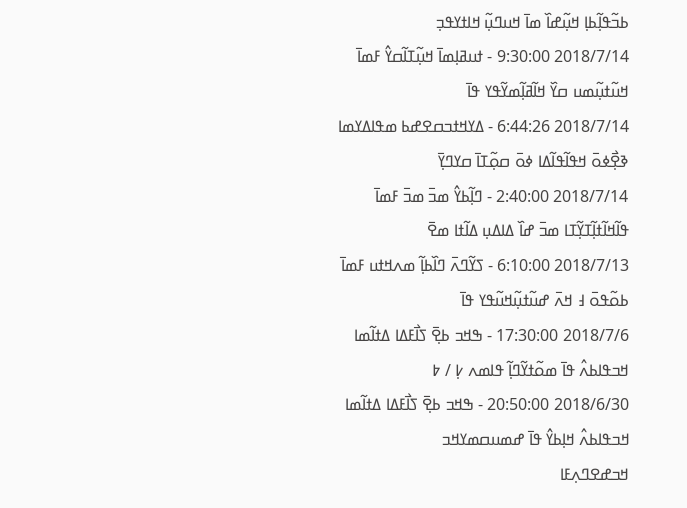ߕߏ߬ߟߊ߲߬ߕߊ߲ ߞߎ߲߬ߝߊ߰ ߘߊ߫ ߞߎߣߎ߲߬ ߞߊߙߌߟߏ߲
2018/7/14 9:30:00 - ߙߎߥߊ߲ߘߊ߫ ߞߎ߲߬ߠߊ߬ߛߌ߮ ߓߘߊ߫ ߞߎ߬ߙߎ߲߬ߘߎ ߛߌ߰ ߞߊ߬ߥߊ߲߬ߘߌ߬ߟߌ ߟߊ߫
2018/7/14 6:44:26 - ߡߌߞߙߏߛߐߝߕ ߘߟߊߡߌߘߊ ߢߐ߲߯ߦߋ߫ ߞߟߊ߬ߟߊ߬ߡߊ ߦߋ߫ ߛߋ߲߬ߠߊ߫ ߛߌߣߌ߲߫
2018/7/14 2:40:00 - ߣߊ߲߬ߕߌ߮ ߘߏ߫ ߘߏ߫ ߓߘߊ߫ ߟߊ߬ߞߊ߬ߙߊ߲߬ߠߌ߲߬ߠߊ ߘߏ߫ ߝߊ߰ ߡߊߡߎ߲ ߡߊ߬ߙߊ ߘߐ߫
2018/7/13 6:10:00 - ߖߌ߬ߣߍ߫ ߣߊ߰ߕߊ߲߬ ߘߍߞߙߎ ߓߘߊ߫ ߕߋ߬ߟߋ߫ ߃ ߞߍ߫ ߝߎ߬ߙߎ߲߬ߞߎ߬ߟߌ ߟߊ߫
2018/7/6 17:30:00 - ߒߞߏ ߕߐ߲߫ ߖߊ߯ߓߡߊ ߡߙߊ߬ߘߊ ߞߏߟߊߕߍ߮ ߟߊ߫ ߘߋ߬ߙߌ߬ߣߊ߲߬ ߟߊߘߍ ߇߲ / ߈
2018/6/30 20:50:00 - ߒߞߏ ߕߐ߲߫ ߖߊ߯ߓߡߊ ߡߙߊ߬ߘߊ ߞߏߟߊߕߍ߮ ߞߊ߲ߕߌ߮ ߟߊ߫ ߝߘߎߛߘߌߞߏ
ߞߏߝߐߣߍ߲ߓߊ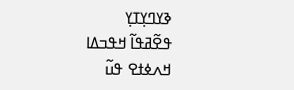ߢߌߣߌ߲ߠߌ߲
ߟߐ߬ߥߟߊ߬ ߞߟߏߡߊ
ߞߍߦߙߐ ߟߎ߬